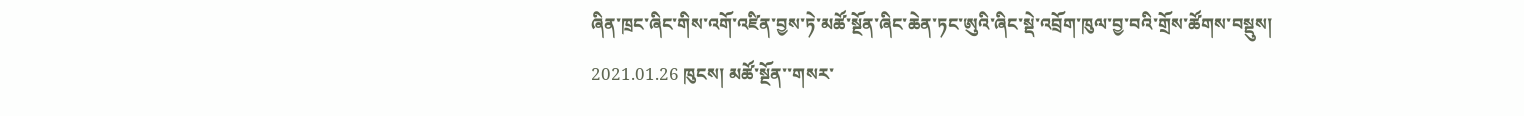ཞིན་ཁྲང་ཞིང་གིས་འགོ་འཛིན་བྱས་ཏེ་མཚོ་སྔོན་ཞིང་ཆེན་ཏང་ཨུའི་ཞིང་སྡེ་འབྲོག་ཁུལ་བྱ་བའི་གྲོས་ཚོགས་བསྡུས།
2021.01.26 ཁུངས། མཚོ་སྔོན་་གསར་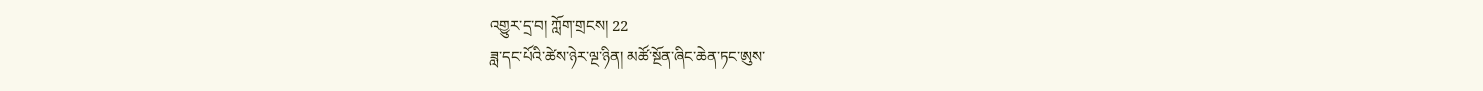འགྱུར་དྲ་བ། ཀློག་གྲངས། 22
ཟླ་དང་པོའི་ཚེས་ཉེར་ལྔ་ཉིན། མཚོ་སྔོན་ཞིང་ཆེན་ཏང་ཨུས་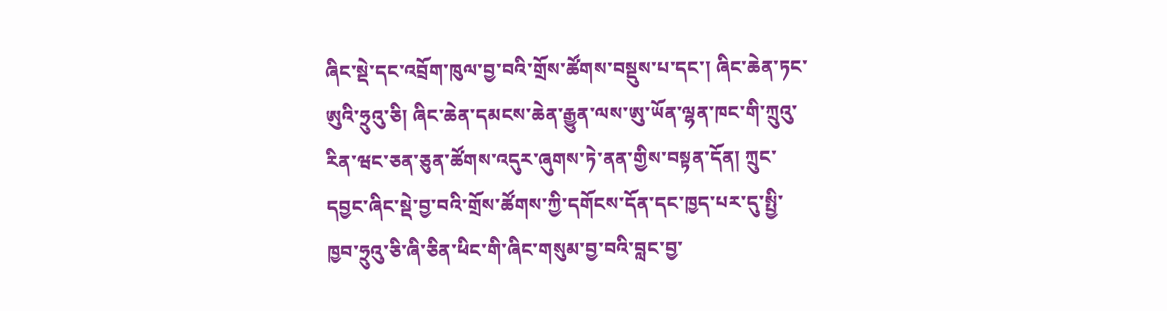ཞིང་སྡེ་དང་འབྲོག་ཁུལ་བྱ་བའི་གྲོས་ཚོགས་བསྡུས་པ་དང་། ཞིང་ཆེན་ཏང་ཨུའི་ཧྲུའུ་ཅི། ཞིང་ཆེན་དམངས་ཆེན་རྒྱུན་ལས་ཨུ་ཡོན་ལྷན་ཁང་གི་ཀྲུའུ་རིན་ཝང་ཅན་ཅུན་ཚོགས་འདུར་ཞུགས་ཏེ་ནན་གྱིས་བསྟན་དོན། ཀྲུང་དབྱང་ཞིང་སྡེ་བྱ་བའི་གྲོས་ཚོགས་ཀྱི་དགོངས་དོན་དང་ཁྱད་པར་དུ་སྤྱི་ཁྱབ་ཧྲུའུ་ཅི་ཞི་ཅིན་ཕིང་གི་ཞིང་གསུམ་བྱ་བའི་བླང་བྱ་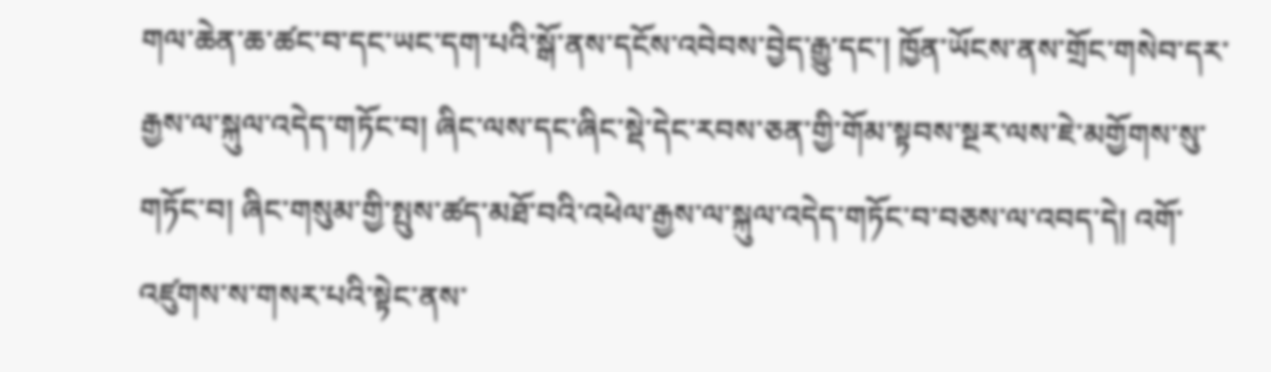གལ་ཆེན་ཆ་ཚང་བ་དང་ཡང་དག་པའི་སྒོ་ནས་དངོས་འབེབས་བྱེད་རྒྱུ་དང་། ཁྱོན་ཡོངས་ནས་གྲོང་གསེབ་དར་རྒྱས་ལ་སྐུལ་འདེད་གཏོང་བ། ཞིང་ལས་དང་ཞིང་སྡེ་དེང་རབས་ཅན་གྱི་གོམ་སྟབས་སྔར་ལས་ཇེ་མགྱོགས་སུ་གཏོང་བ། ཞིང་གསུམ་གྱི་སྤུས་ཚད་མཐོ་བའི་འཕེལ་རྒྱས་ལ་སྐུལ་འདེད་གཏོང་བ་བཅས་ལ་འབད་དེ། འགོ་འཛུགས་ས་གསར་པའི་སྟེང་ནས་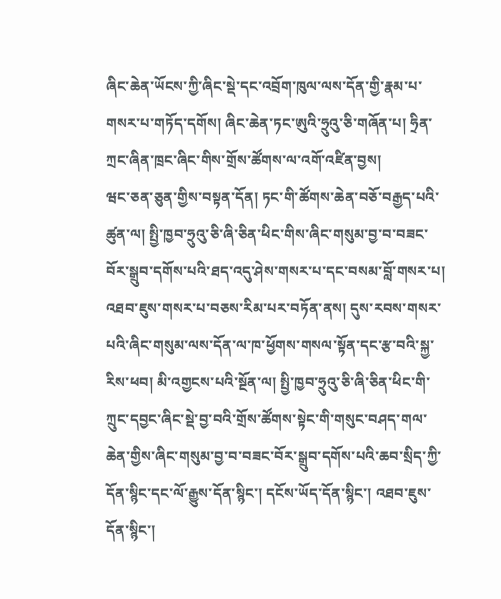ཞིང་ཆེན་ཡོངས་ཀྱི་ཞིང་སྡེ་དང་འབྲོག་ཁུལ་ལས་དོན་གྱི་རྣམ་པ་གསར་པ་གཏོད་དགོས། ཞིང་ཆེན་ཏང་ཨུའི་ཧྲུའུ་ཅི་གཞོན་པ། ཧྲིན་ཀྲང་ཞིན་ཁྲང་ཞིང་གིས་གྲོས་ཚོགས་ལ་འགོ་འཛིན་བྱས།
ཝང་ཅན་ཅུན་གྱིས་བསྟན་དོན། ཏང་གི་ཚོགས་ཆེན་བཅོ་བརྒྱད་པའི་ཚུན་ལ། སྤྱི་ཁྱབ་ཧྲུའུ་ཅི་ཞི་ཅིན་ཕིང་གིས་ཞིང་གསུམ་བྱ་བ་བཟང་བོར་སྒྲུབ་དགོས་པའི་ཐད་འདུ་ཤེས་གསར་པ་དང་བསམ་བློ་གསར་པ། འཐབ་ཇུས་གསར་པ་བཅས་རིམ་པར་བཏོན་ནས། དུས་རབས་གསར་པའི་ཞིང་གསུམ་ལས་དོན་ལ་ཁ་ཕྱོགས་གསལ་སྟོན་དང་རྩ་བའི་སྐྱ་རིས་ཕབ། མི་འགྱངས་པའི་སྔོན་ལ། སྤྱི་ཁྱབ་ཧྲུའུ་ཅི་ཞི་ཅིན་ཕིང་གི་ཀྲུང་དབྱང་ཞིང་སྡེ་བྱ་བའི་གྲོས་ཚོགས་སྟེང་གི་གསུང་བཤད་གལ་ཆེན་གྱིས་ཞིང་གསུམ་བྱ་བ་བཟང་བོར་སྒྲུབ་དགོས་པའི་ཆབ་སྲིད་ཀྱི་དོན་སྙིང་དང་ལོ་རྒྱུས་དོན་སྙིང་། དངོས་ཡོད་དོན་སྙིང་། འཐབ་ཇུས་དོན་སྙིང་།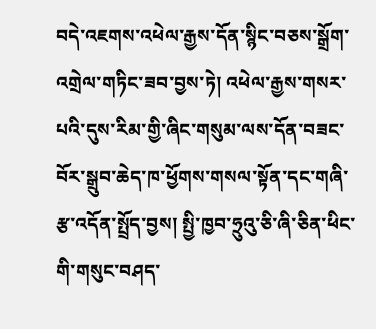བདེ་འཇགས་འཕེལ་རྒྱས་དོན་སྙིང་བཅས་སྒྲོག་འགྲེལ་གཏིང་ཟབ་བྱས་ཏེ། འཕེལ་རྒྱས་གསར་པའི་དུས་རིམ་གྱི་ཞིང་གསུམ་ལས་དོན་བཟང་བོར་སྒྲུབ་ཆེད་ཁ་ཕྱོགས་གསལ་སྟོན་དང་གཞི་རྩ་འདོན་སྤྲོད་བྱས། སྤྱི་ཁྱབ་ཧྲུའུ་ཅི་ཞི་ཅིན་ཕིང་གི་གསུང་བཤད་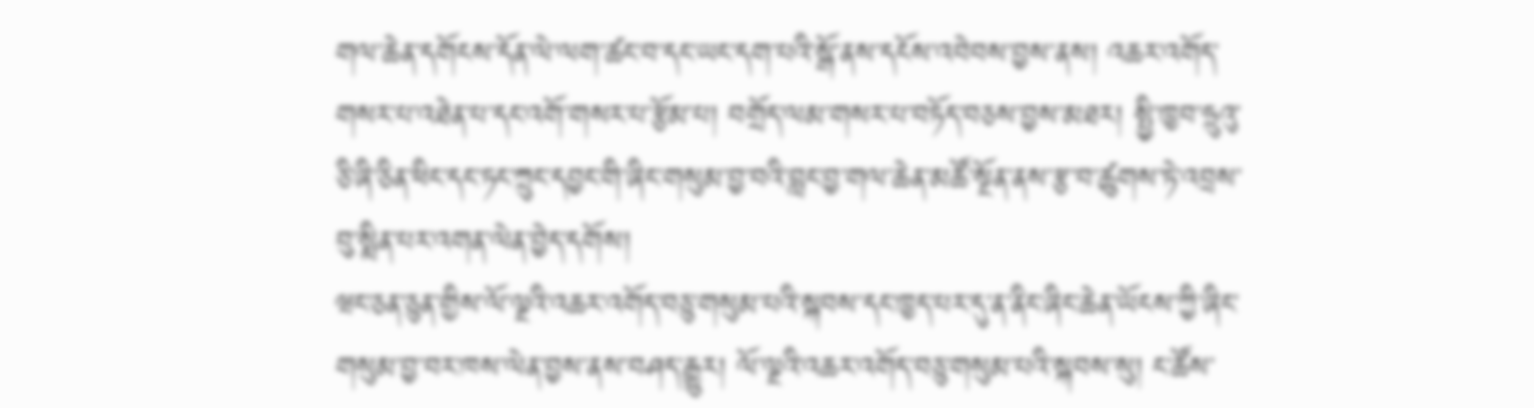གལ་ཆེན་དགོངས་དོན་ལེ་ལག་ཚང་བ་དང་ཡང་དག་པའི་སྒོ་ནས་དངོས་འབེབས་བྱས་ནས། འཆར་འགོད་གསར་པ་འཐེན་པ་དང་འགོ་གསར་པ་རྩོམ་པ། བགྲོད་ལམ་གསར་པ་བཏོད་བཅས་བྱས་མཐར། སྤྱི་ཁྱབ་ཧྲུའུ་ཅི་ཞི་ཅིན་ཕིང་དང་ཏང་ཀྲུང་དབྱང་གི་ཞིང་གསུམ་བྱ་བའི་བླང་བྱ་གལ་ཆེན་མཚོ་སྔོན་ནས་རྩ་བ་ཚུགས་ཏེ་འབྲས་བུ་སྨིན་པར་འགན་ལེན་བྱེད་དགོས།
ཝང་ཅན་ཅུན་གྱིས་ལོ་ལྔའི་འཆར་འགོད་བཅུ་གསུམ་པའི་སྐབས་དང་ཁྱད་པར་དུ་ན་ནིང་ཞིང་ཆེན་ཡོངས་ཀྱི་ཞིང་གསུམ་བྱ་བར་ཁས་ལེན་བྱས་ནས་བཤད་རྒྱུར། ལོ་ལྔའི་འཆར་འགོད་བཅུ་གསུམ་པའི་སྐབས་སུ། ང་ཚོས་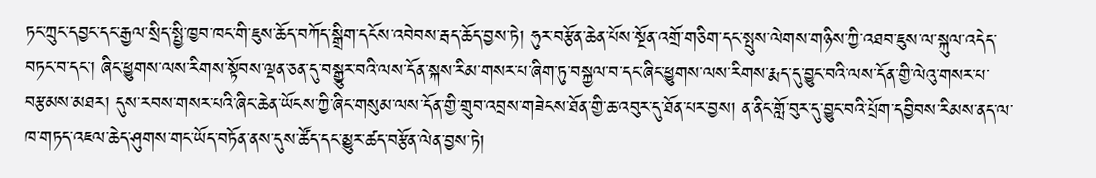ཏང་ཀྲུང་དབྱང་དང་རྒྱལ་སྲིད་སྤྱི་ཁྱབ་ཁང་གི་ཇུས་ཆོད་བཀོད་སྒྲིག་དངོས་འབེབས་རྦད་ཆོད་བྱས་ཏེ། ཧུར་བརྩོན་ཆེན་པོས་སྔོན་འགྲོ་གཅིག་དང་སྤུས་ལེགས་གཉིས་ཀྱི་འཐབ་ཇུས་ལ་སྐུལ་འདེད་བཏང་བ་དང་། ཞིང་ཕྱུགས་ལས་རིགས་སྟོབས་ལྡན་ཅན་དུ་བསྒྱུར་བའི་ལས་དོན་སྐས་རིམ་གསར་པ་ཞིག་ཏུ་བསྐྱལ་བ་དང་ཞིང་ཕྱུགས་ལས་རིགས་རྨད་དུ་བྱུང་བའི་ལས་དོན་གྱི་ལེའུ་གསར་པ་བརྩམས་མཐར། དུས་རབས་གསར་པའི་ཞིང་ཆེན་ཡོངས་ཀྱི་ཞིང་གསུམ་ལས་དོན་གྱི་གྲུབ་འབྲས་གཟེངས་ཐོན་གྱི་ཆ་འབུར་དུ་ཐོན་པར་བྱས། ན་ནིང་གློ་བུར་དུ་བྱུང་བའི་པྲོག་དབྱིབས་རིམས་ནད་ལ་ཁ་གཏད་འཇལ་ཆེད་ཤུགས་གང་ཡོད་བཏོན་ནས་དུས་ཚོད་དང་མྱུར་ཚད་བརྩོན་ལེན་བྱས་ཏེ།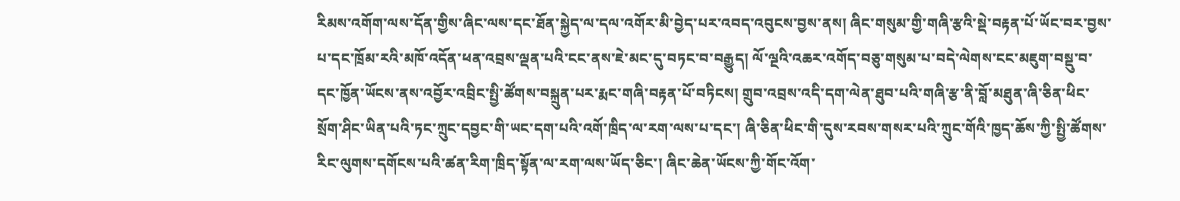རིམས་འགོག་ལས་དོན་གྱིས་ཞིང་ལས་དང་ཐོན་སྐྱེད་ལ་དལ་འགོར་མི་བྱེད་པར་འབད་འབུངས་བྱས་ནས། ཞིང་གསུམ་གྱི་གཞི་རྩའི་སྡེ་བརྟན་པོ་ཡོང་བར་བྱས་པ་དང་ཁྲོམ་རའི་མཁོ་འདོན་ཕན་འབྲས་ལྡན་པའི་ངང་ནས་ཇེ་མང་དུ་བཏང་བ་བརྒྱུད། ལོ་ལྔའི་འཆར་འགོད་བཅུ་གསུམ་པ་བདེ་ལེགས་ངང་མཇུག་བསྡུ་བ་དང་ཁྱོན་ཡོངས་ནས་འབྱོར་འབྲིང་སྤྱི་ཚོགས་བསྐྲུན་པར་རྨང་གཞི་བརྟན་པོ་བཏིངས། གྲུབ་འབྲས་འདི་དག་ལེན་ཐུབ་པའི་གཞི་རྩ་ནི་བློ་མཐུན་ཞི་ཅིན་ཕིང་སྲོག་ཤིང་ཡིན་པའི་ཏང་ཀྲུང་དབྱང་གི་ཡང་དག་པའི་འགོ་ཁྲིད་ལ་རག་ལས་པ་དང་། ཞི་ཅིན་ཕིང་གི་དུས་རབས་གསར་པའི་ཀྲུང་གོའི་ཁྱད་ཆོས་ཀྱི་སྤྱི་ཚོགས་རིང་ལུགས་དགོངས་པའི་ཚན་རིག་ཁྲིད་སྟོན་ལ་རག་ལས་ཡོད་ཅིང་། ཞིང་ཆེན་ཡོངས་ཀྱི་གོང་འོག་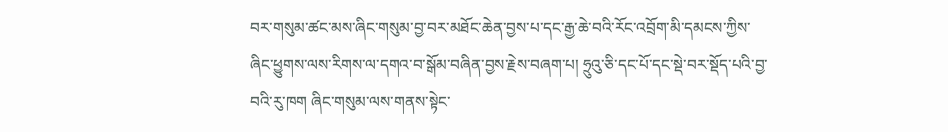བར་གསུམ་ཚང་མས་ཞིང་གསུམ་བྱ་བར་མཐོང་ཆེན་བྱས་པ་དང་རྒྱ་ཆེ་བའི་རོང་འབྲོག་མི་དམངས་ཀྱིས་ཞིང་ཕྱུགས་ལས་རིགས་ལ་དགའ་བ་སྒོམ་བཞིན་བྱས་རྗེས་བཞག་པ། ཧྲུའུ་ཅི་དང་པོ་དང་སྡེ་བར་སྡོད་པའི་བྱ་བའི་རུ་ཁག ཞིང་གསུམ་ལས་གནས་སྟེང་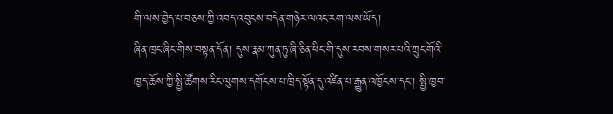གི་ལས་བྱེད་པ་བཅས་ཀྱི་འབད་འབུངས་བདེན་གཉེར་ལའང་རག་ལས་ཡོད།
ཞིན་ཁྲང་ཞིང་གིས་བསྟན་དོན། དུས་རྣམ་ཀུན་ཏུ་ཞི་ཅིན་ཕིང་གི་དུས་རབས་གསར་པའི་ཀྲུང་གོའི་ཁྱད་ཆོས་ཀྱི་སྤྱི་ཚོགས་རིང་ལུགས་དགོངས་པ་ཁྲིད་སྟོན་དུ་འཛིན་པ་རྒྱུན་འཁྱོངས་དང་། སྤྱི་ཁྱབ་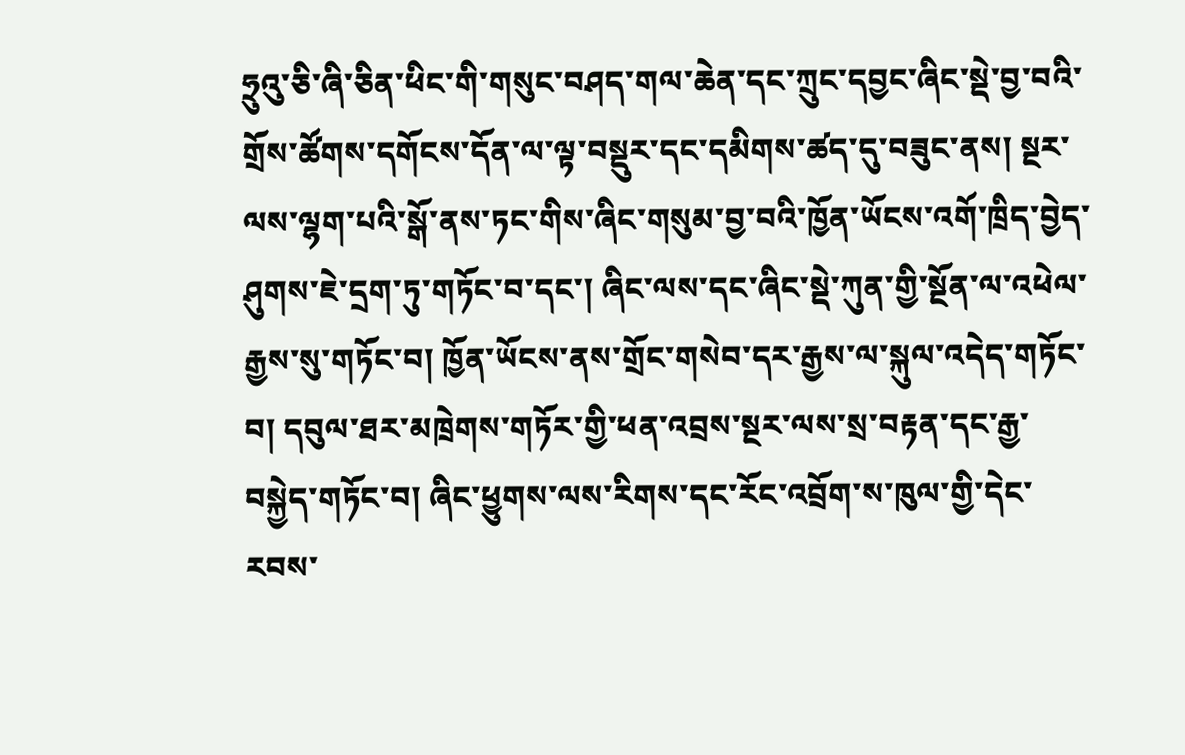ཧྲུའུ་ཅི་ཞི་ཅིན་ཕིང་གི་གསུང་བཤད་གལ་ཆེན་དང་ཀྲུང་དབྱང་ཞིང་སྡེ་བྱ་བའི་གྲོས་ཚོགས་དགོངས་དོན་ལ་ལྟ་བསྡུར་དང་དམིགས་ཚད་དུ་བཟུང་ནས། སྔར་ལས་ལྷག་པའི་སྒོ་ནས་ཏང་གིས་ཞིང་གསུམ་བྱ་བའི་ཁྱོན་ཡོངས་འགོ་ཁྲིད་བྱེད་ཤུགས་ཇེ་དྲག་ཏུ་གཏོང་བ་དང་། ཞིང་ལས་དང་ཞིང་སྡེ་ཀུན་གྱི་སྔོན་ལ་འཕེལ་རྒྱས་སུ་གཏོང་བ། ཁྱོན་ཡོངས་ནས་གྲོང་གསེབ་དར་རྒྱས་ལ་སྐུལ་འདེད་གཏོང་བ། དབུལ་ཐར་མཁྲེགས་གཏོར་གྱི་ཕན་འབྲས་སྔར་ལས་སྲ་བརྟན་དང་རྒྱ་བསྐྱེད་གཏོང་བ། ཞིང་ཕྱུགས་ལས་རིགས་དང་རོང་འབྲོག་ས་ཁུལ་གྱི་དེང་རབས་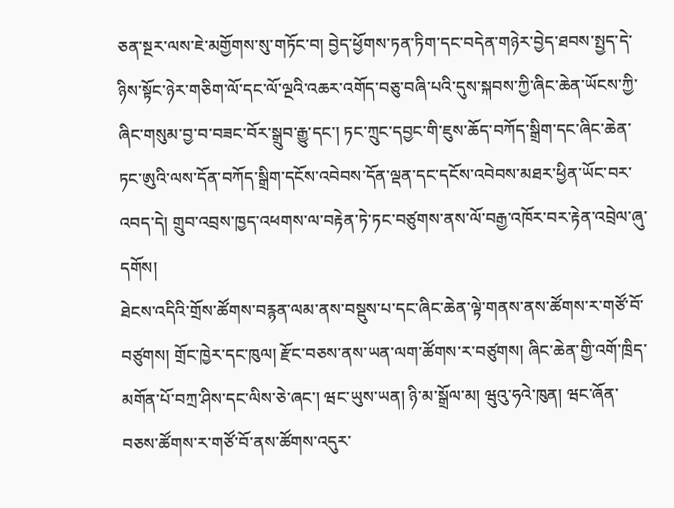ཅན་སྔར་ལས་ཇེ་མགྱོགས་སུ་གཏོང་བ། བྱེད་ཕྱོགས་ཏན་ཏིག་དང་བདེན་གཉེར་བྱེད་ཐབས་སྤྱད་དེ་ཉིས་སྟོང་ཉེར་གཅིག་ལོ་དང་ལོ་ལྔའི་འཆར་འགོད་བཅུ་བཞི་པའི་དུས་སྐབས་ཀྱི་ཞིང་ཆེན་ཡོངས་ཀྱི་ཞིང་གསུམ་བྱ་བ་བཟང་བོར་སྒྲུབ་རྒྱུ་དང་། ཏང་ཀྲུང་དབྱང་གི་ཇུས་ཆོད་བཀོད་སྒྲིག་དང་ཞིང་ཆེན་ཏང་ཨུའི་ལས་དོན་བཀོད་སྒྲིག་དངོས་འབེབས་དོན་ལྡན་དང་དངོས་འབེབས་མཐར་ཕྱིན་ཡོང་བར་འབད་དེ། གྲུབ་འབྲས་ཁྱད་འཕགས་ལ་བརྟེན་ཏེ་ཏང་བཙུགས་ནས་ལོ་བརྒྱ་འཁོར་བར་རྟེན་འབྲེལ་ཞུ་དགོས།
ཐེངས་འདིའི་གྲོས་ཚོགས་བརྙན་ལམ་ནས་བསྡུས་པ་དང་ཞིང་ཆེན་ལྟེ་གནས་ནས་ཚོགས་ར་གཙོ་བོ་བཙུགས། གྲོང་ཁྱེར་དང་ཁུལ། རྫོང་བཅས་ནས་ཡན་ལག་ཚོགས་ར་བཙུགས། ཞིང་ཆེན་གྱི་འགོ་ཁྲིད་མགོན་པོ་བཀྲ་ཤིས་དང་ལིས་ཅེ་ཞང་། ཝང་ཡུས་ཡན། ཉི་མ་སྒྲོལ་མ། ཝུའུ་ཧའེ་ཁུན། ཝང་ཞོན་བཅས་ཚོགས་ར་གཙོ་བོ་ནས་ཚོགས་འདུར་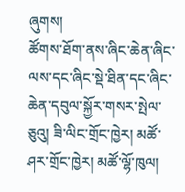ཞུགས།
ཚོགས་ཐོག་ནས་ཞིང་ཆེན་ཞིང་ལས་དང་ཞིང་སྡེ་ཐིན་དང་ཞིང་ཆེན་དབུལ་སྐྱོར་གསར་སྤེལ་ཅུའུ། ཟི་ལིང་གྲོང་ཁྱེར། མཚོ་ཤར་གྲོང་ཁྱེར། མཚོ་ལྷོ་ཁུལ།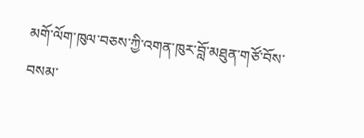མགོ་ལོག་ཁུལ་བཅས་ཀྱི་འགན་ཁུར་བློ་མཐུན་གཙོ་བོས་བསམ་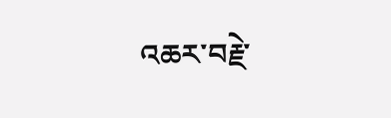འཆར་བརྗེ་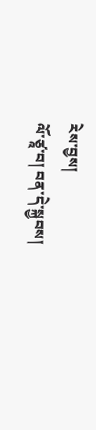རེས་བྱས།
ལོ་ཙཱ་བ། བན་དེ་སྐྱབས།